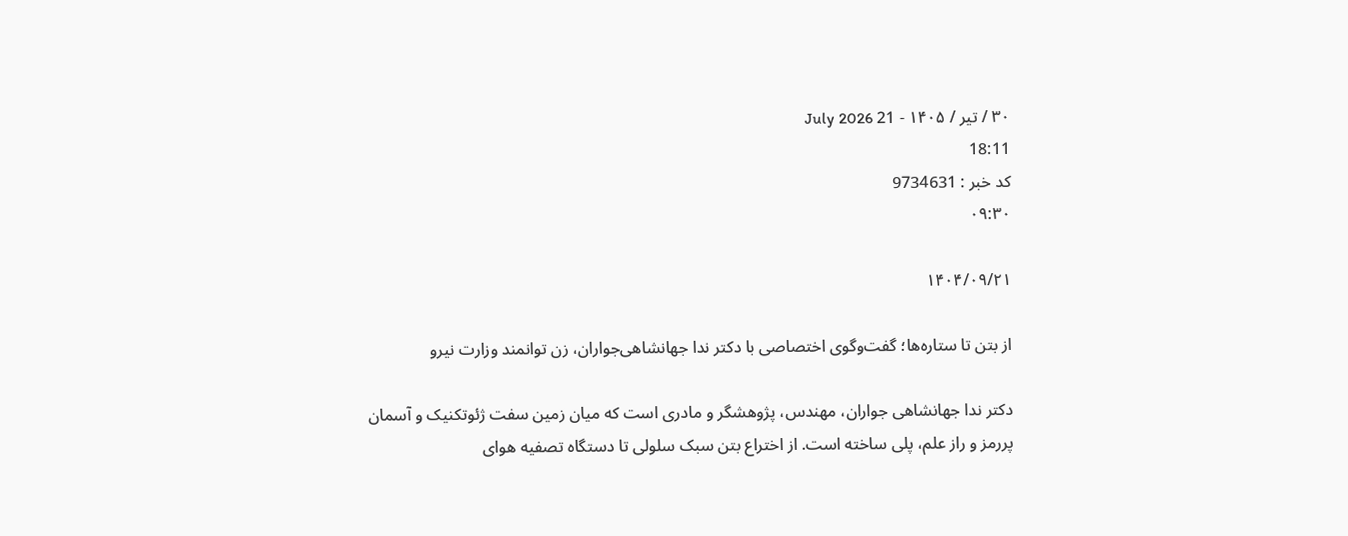۳۰ / تير / ۱۴۰۵ - 21 July 2026
18:11
کد خبر : 9734631
۰۹:۳۰

۱۴۰۴/۰۹/۲۱

از بتن تا ستاره‌ها؛ گفت‌وگوی اختصاصی با دکتر ندا جهانشاهی‌جواران، زن توانمند وزارت نیرو

دکتر ندا جهانشاهی جواران، مهندس، پژوهشگر و مادری است که میان زمین سفت ژئوتکنیک و آسمان پررمز و راز علم، پلی ساخته است. از اختراع بتن سبک سلولی تا دستگاه تصفیه هوای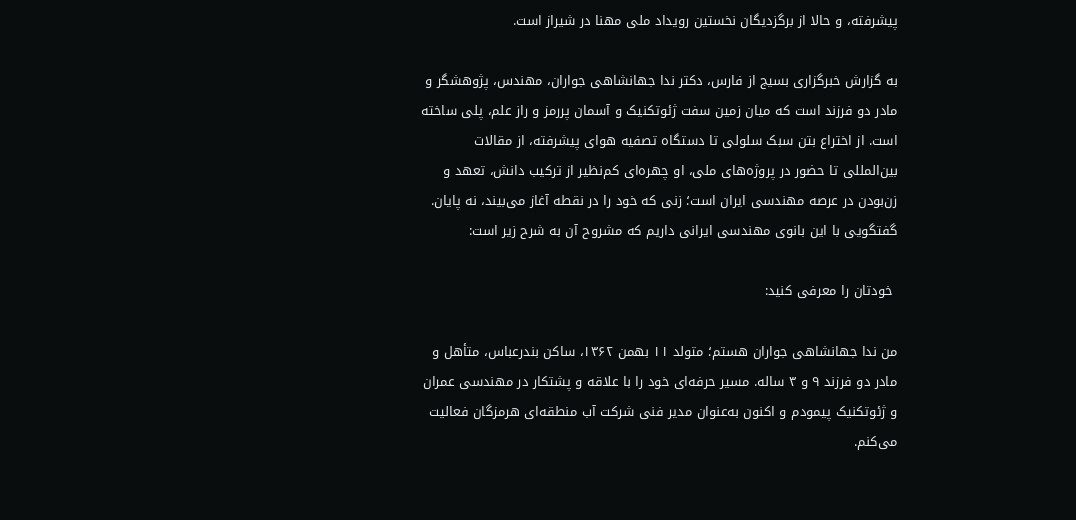پیشرفته، و حالا از برگزدیگان نخستین رویداد ملی مهنا در شیراز است.

به گزارش خبرگزاری بسیج از فارس، دکتر ندا جهانشاهی جواران، مهندس، پژوهشگر و مادر دو فرزند است که میان زمین سفت ژئوتکنیک و آسمان پررمز و راز علم، پلی ساخته است. از اختراع بتن سبک سلولی تا دستگاه تصفیه هوای پیشرفته، از مقالات بین‌المللی تا حضور در پروژه‌های ملی، او چهره‌ای کم‌نظیر از ترکیب دانش، تعهد و زن‌بودن در عرصه مهندسی ایران است؛ زنی که خود را در نقطه آغاز می‌بیند، نه پایان. گفتگویی با این بانوی مهندسی ایرانی داریم که مشروح آن به شرح زیر است:

 خودتان را معرفی کنید:

من ندا جهانشاهی جواران هستم؛ متولد ۱۱ بهمن ۱۳۶۲، ساکن بندرعباس، متأهل و مادر دو فرزند ۹ و ۳ ساله. مسیر حرفه‌ای خود را با علاقه و پشتکار در مهندسی عمران و ژئوتکنیک پیمودم و اکنون به‌عنوان مدیر فنی شرکت آب منطقه‌ای هرمزگان فعالیت می‌کنم.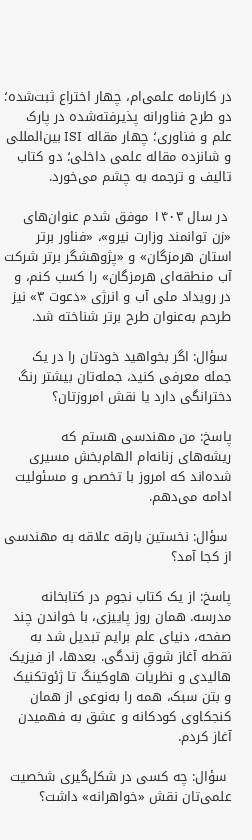در کارنامه‌ علمی‌ام، چهار اختراع ثبت‌شده؛ دو طرح فناورانه پذیرفته‌شده در پارک علم و فناوری؛ چهار مقاله ISI بین‌المللی و شانزده مقاله علمی داخلی؛ دو کتاب تالیف و ترجمه به چشم می‌خورد.

 در سال ۱۴۰۳ موفق شدم عنوان‌های «زن توانمند وزارت نیرو»، «فناور برتر استان هرمزگان» و «پژوهشگر برتر شرکت آب منطقه‌ای هرمزگان» را کسب کنم، و در رویداد ملی آب و انرژی «دعوت ۳» نیز طرحم به‌عنوان طرح برتر شناخته شد.

 سؤال: اگر بخواهید خودتان را در یک جمله معرفی کنید، جمله‌تان بیشتر رنگ دخترانگی دارد یا نقش امروزتان؟

پاسخ: من مهندسی هستم که ریشه‌های زنانه‌ام الهام‌بخش مسیری شده‌اند که امروز با تخصص و مسئولیت ادامه می‌دهم.

 سؤال: نخستین بارقه علاقه به مهندسی از کجا آمد؟

پاسخ: از یک کتاب نجوم در کتابخانه‌ مدرسه. همان روز پاییزی، با خواندن چند صفحه، دنیای علم برایم تبدیل شد به نقطه آغاز شوقِ زندگی. بعدها، از فیزیک هالیدی و نظریات هاوکینگ تا ژئوتکنیک و بتن سبک، همه را به‌نوعی از همان کنجکاوی کودکانه و عشق به فهمیدن آغاز کردم.

 سؤال: چه کسی در شکل‌گیری شخصیت علمی‌تان نقش «خواهرانه» داشت؟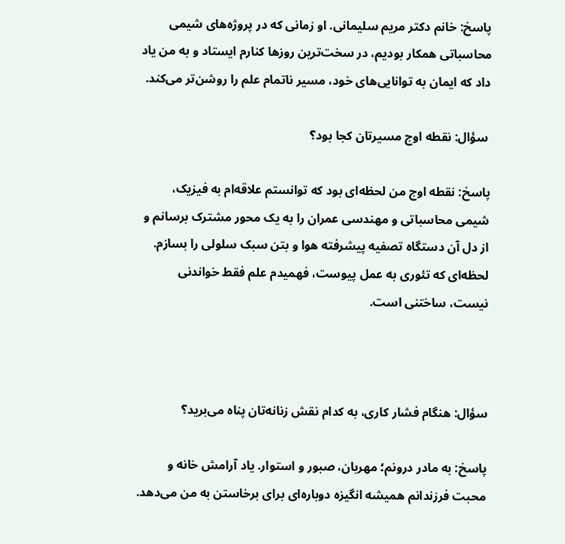پاسخ: خانم دکتر مریم سلیمانی. او زمانی که در پروژه‌های شیمی محاسباتی همکار بودیم، در سخت‌ترین روزها کنارم ایستاد و به من یاد داد که ایمان به توانایی‌های خود، مسیر ناتمام علم را روشن‌تر می‌کند.

 سؤال: نقطه اوج مسیرتان کجا بود؟

پاسخ: نقطه اوج من لحظه‌ای بود که توانستم علاقه‌ام به فیزیک، شیمی محاسباتی و مهندسی عمران را به یک محور مشترک برسانم و از دل آن دستگاه تصفیه پیشرفته هوا و بتن سبک سلولی را بسازم. لحظه‌ای که تئوری به عمل پیوست، فهمیدم علم فقط خواندنی نیست، ساختنی است.



سؤال: هنگام فشار کاری، به کدام نقش زنانه‌تان پناه می‌برید؟

پاسخ: به مادر درونم؛ مهربان، صبور و استوار. یاد آرامش خانه و محبت فرزندانم همیشه انگیزه دوباره‌ای برای برخاستن به من می‌دهد.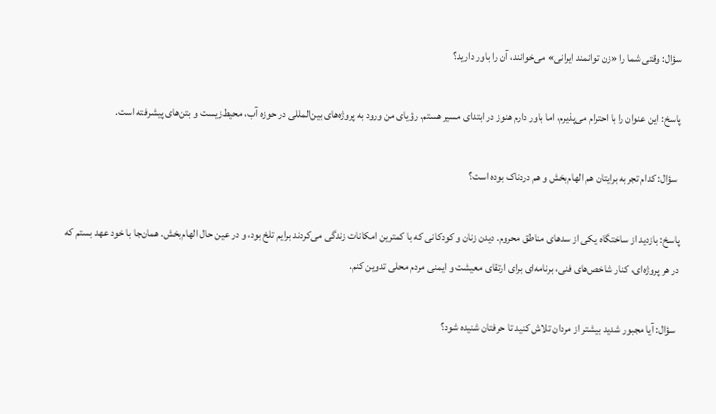سؤال: وقتی شما را «زن توانمند ایرانی» می‌خوانند، آن را باور دارید؟

پاسخ: این عنوان را با احترام می‌پذیرم، اما باور دارم هنوز در ابتدای مسیر هستم. رؤیای من ورود به پروژه‌های بین‌المللی در حوزه آب، محیط‌زیست و بتن‌های پیشرفته است.

 سؤال: کدام تجربه برایتان هم الهام‌بخش و هم دردناک بوده است؟

پاسخ: بازدید از ساختگاه یکی از سدهای مناطق محروم. دیدن زنان و کودکانی که با کمترین امکانات زندگی می‌کردند برایم تلخ بود، و در عین حال الهام‌بخش. همان‌جا با خود عهد بستم که در هر پروژه‌ای، کنار شاخص‌های فنی، برنامه‌ای برای ارتقای معیشت و ایمنی مردم محلی تدوین کنم.

 سؤال: آیا مجبور شدید بیشتر از مردان تلاش کنید تا حرفتان شنیده شود؟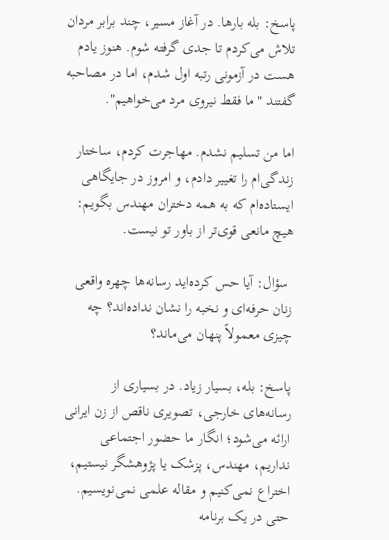پاسخ: بله بارها. در آغاز مسیر، چند برابر مردان تلاش می‌کردم تا جدی گرفته شوم. هنوز یادم هست در آزمونی رتبه اول شدم، اما در مصاحبه گفتند "ما فقط نیروی مرد می‌خواهیم".

اما من تسلیم نشدم. مهاجرت کردم، ساختار زندگی‌ام را تغییر دادم، و امروز در جایگاهی ایستاده‌ام که به همه دختران مهندس بگویم: هیچ مانعی قوی‌تر از باور تو نیست.

 سؤال: آیا حس کرده‌اید رسانه‌ها چهره واقعی زنان حرفه‌ای و نخبه را نشان نداده‌اند؟ چه چیزی معمولاً پنهان می‌ماند؟

پاسخ: بله، بسیار زیاد. در بسیاری از رسانه‌های خارجی، تصویری ناقص از زن ایرانی ارائه می‌شود؛ انگار ما حضور اجتماعی نداریم، مهندس، پزشک یا پژوهشگر نیستیم، اختراع نمی‌کنیم و مقاله علمی نمی‌نویسیم. حتی در یک برنامه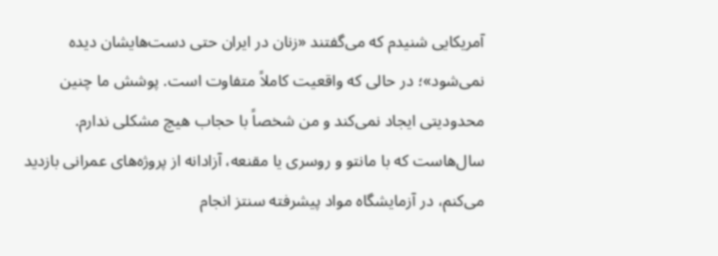آمریکایی شنیدم که می‌گفتند «زنان در ایران حتی دست‌هایشان دیده نمی‌شود»؛ در حالی که واقعیت کاملاً متفاوت است. پوشش ما چنین محدودیتی ایجاد نمی‌کند و من شخصاً با حجاب هیچ مشکلی ندارم. سال‌هاست که با مانتو و روسری یا مقنعه، آزادانه از پروژه‌های عمرانی بازدید می‌کنم، در آزمایشگاه مواد پیشرفته سنتز انجام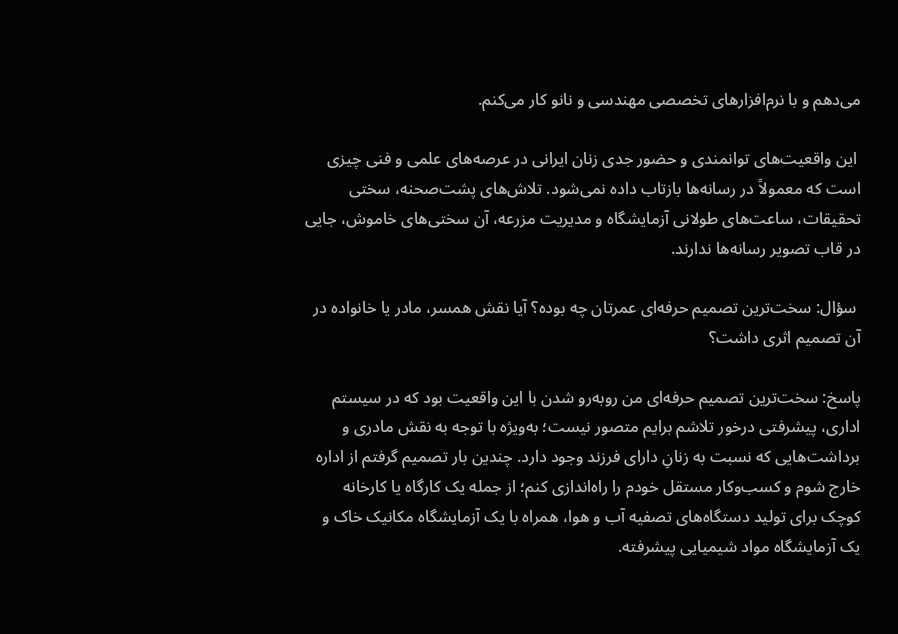می‌دهم و با نرم‌افزارهای تخصصی مهندسی و نانو کار می‌کنم.

 این واقعیت‌های توانمندی و حضور جدی زنان ایرانی در عرصه‌های علمی و فنی چیزی است که معمولاً در رسانه‌ها بازتاب داده نمی‌شود. تلاش‌های پشت‌صحنه، سختی تحقیقات، ساعت‌های طولانی آزمایشگاه و مدیریت مزرعه، آن سختی‌های خاموش، جایی در قاب تصویر رسانه‌ها ندارند.

 سؤال: سخت‌ترین تصمیم حرفه‌ای عمرتان چه بوده؟ آیا نقش همسر، مادر یا خانواده در آن تصمیم اثری داشت؟

پاسخ: سخت‌ترین تصمیم حرفه‌ای من روبه‌رو شدن با این واقعیت بود که در سیستم اداری، پیشرفتی درخور تلاشم برایم متصور نیست؛ به‌ویژه با توجه به نقش مادری و برداشت‌هایی که نسبت به زنانِ دارای فرزند وجود دارد. چندین بار تصمیم گرفتم از اداره خارج شوم و کسب‌وکار مستقل خودم را راه‌اندازی کنم؛ از جمله یک کارگاه یا کارخانه کوچک برای تولید دستگاه‌های تصفیه آب و هوا، همراه با یک آزمایشگاه مکانیک خاک و یک آزمایشگاه مواد شیمیایی پیشرفته.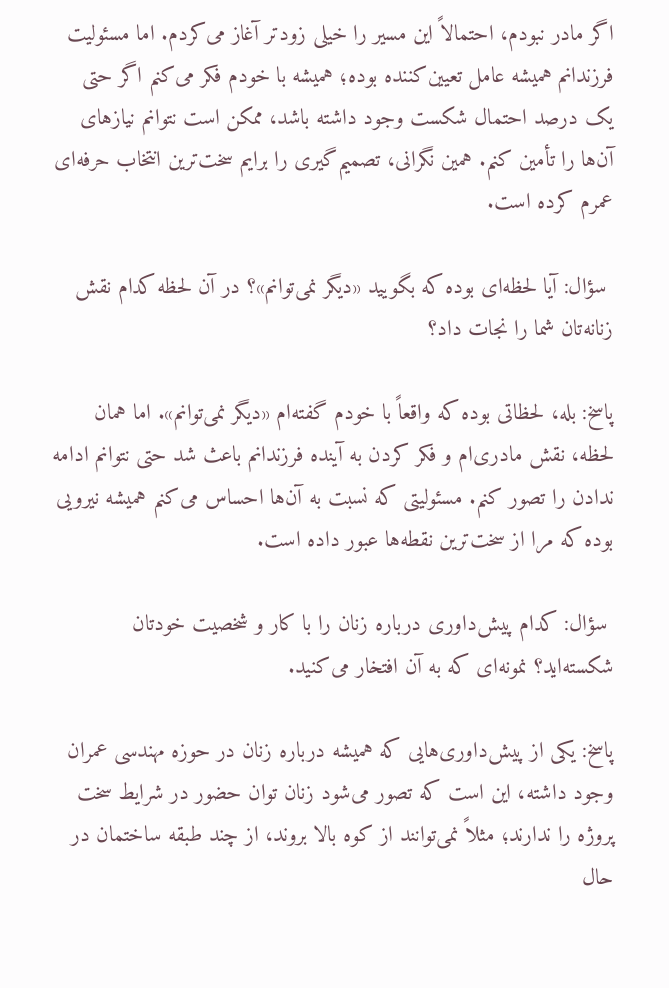اگر مادر نبودم، احتمالاً این مسیر را خیلی زودتر آغاز می‌کردم. اما مسئولیت فرزندانم همیشه عامل تعیین‌کننده بوده؛ همیشه با خودم فکر می‌کنم اگر حتی یک درصد احتمال شکست وجود داشته باشد، ممکن است نتوانم نیازهای آن‌ها را تأمین کنم. همین نگرانی، تصمیم‌گیری را برایم سخت‌ترین انتخاب حرفه‌ای عمرم کرده است.

 سؤال: آیا لحظه‌ای بوده که بگویید «دیگر نمی‌توانم»؟ در آن لحظه کدام نقش زنانه‌تان شما را نجات داد؟

پاسخ: بله، لحظاتی بوده که واقعاً با خودم گفته‌ام «دیگر نمی‌توانم». اما همان لحظه، نقش مادری‌ام و فکر کردن به آینده فرزندانم باعث شد حتی نتوانم ادامه ندادن را تصور کنم. مسئولیتی که نسبت به آن‌ها احساس می‌کنم همیشه نیرویی بوده که مرا از سخت‌ترین نقطه‌ها عبور داده است.

 سؤال: کدام پیش‌داوری درباره زنان را با کار و شخصیت خودتان شکسته‌اید؟ نمونه‌ای که به آن افتخار می‌کنید.

پاسخ: یکی از پیش‌داوری‌هایی که همیشه درباره زنان در حوزه مهندسی عمران وجود داشته، این است که تصور می‌شود زنان توان حضور در شرایط سخت پروژه را ندارند؛ مثلاً نمی‌توانند از کوه بالا بروند، از چند طبقه ساختمان در حال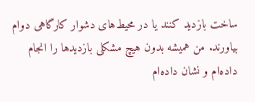ساخت بازدید کنند یا در محیط‌های دشوار کارگاهی دوام بیاورند. من همیشه بدون هیچ مشکلی بازدیدها را انجام داده‌ام و نشان داده‌ام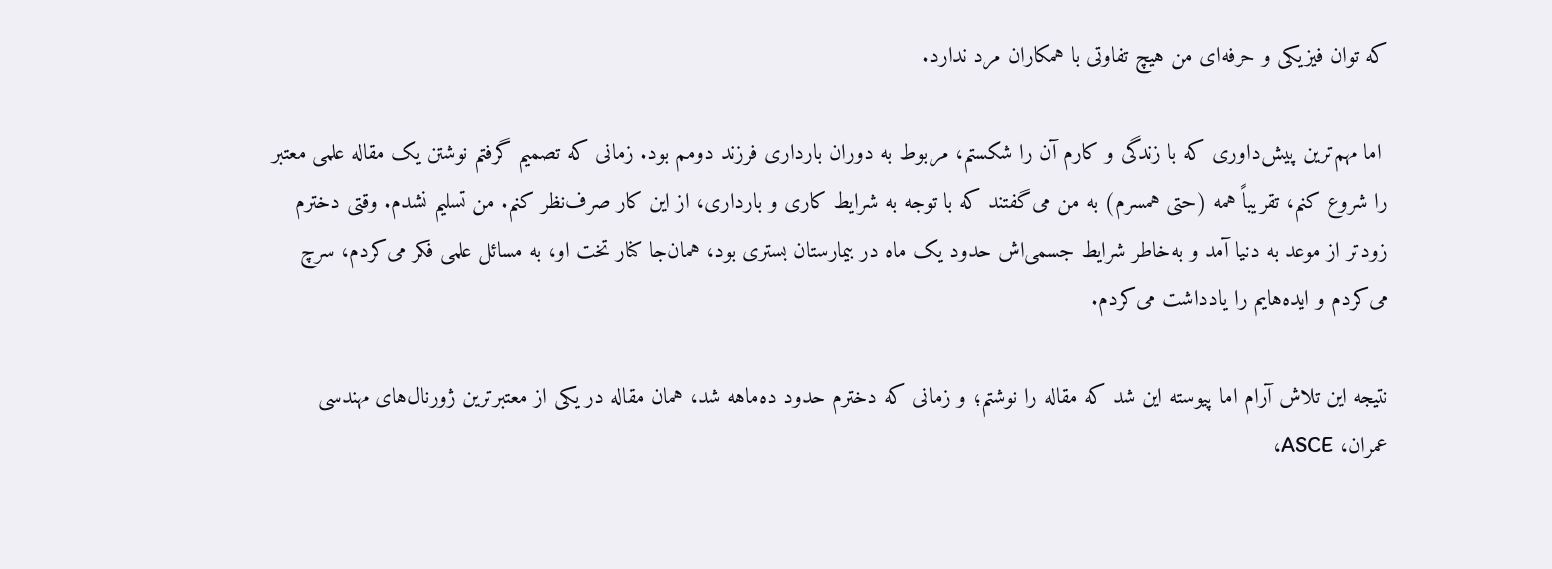که توان فیزیکی و حرفه‌ای من هیچ تفاوتی با همکاران مرد ندارد.

 اما مهم‌ترین پیش‌داوری که با زندگی و کارم آن را شکستم، مربوط به دوران بارداری فرزند دومم بود. زمانی که تصمیم گرفتم نوشتن یک مقاله علمی معتبر را شروع کنم، تقریباً همه (حتی همسرم) به من می‌گفتند که با توجه به شرایط کاری و بارداری، از این کار صرف‌نظر کنم. من تسلیم نشدم. وقتی دخترم زودتر از موعد به دنیا آمد و به‌خاطر شرایط جسمی‌اش حدود یک ماه در بیمارستان بستری بود، همان‌جا کنار تخت او، به مسائل علمی فکر می‌کردم، سرچ می‌کردم و ایده‌هایم را یادداشت می‌کردم.

نتیجه این تلاش آرام اما پیوسته این شد که مقاله را نوشتم؛ و زمانی که دخترم حدود ده‌ماهه شد، همان مقاله در یکی از معتبرترین ژورنال‌های مهندسی عمران، ASCE،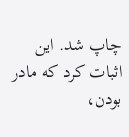چاپ شد. این اثبات کرد که مادر بودن،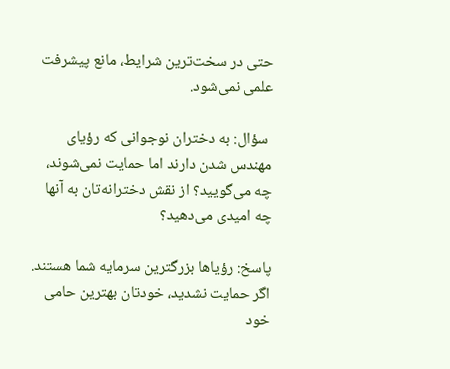حتی در سخت‌ترین شرایط، مانع پیشرفت علمی نمی‌شود.

 سؤال: به دختران نوجوانی که رؤیای مهندس شدن دارند اما حمایت نمی‌شوند، چه می‌گویید؟ از نقش دخترانه‌تان به آنها چه امیدی می‌دهید؟

پاسخ: رؤیاها بزرگترین سرمایه شما هستند. اگر حمایت نشدید، خودتان بهترین حامی خود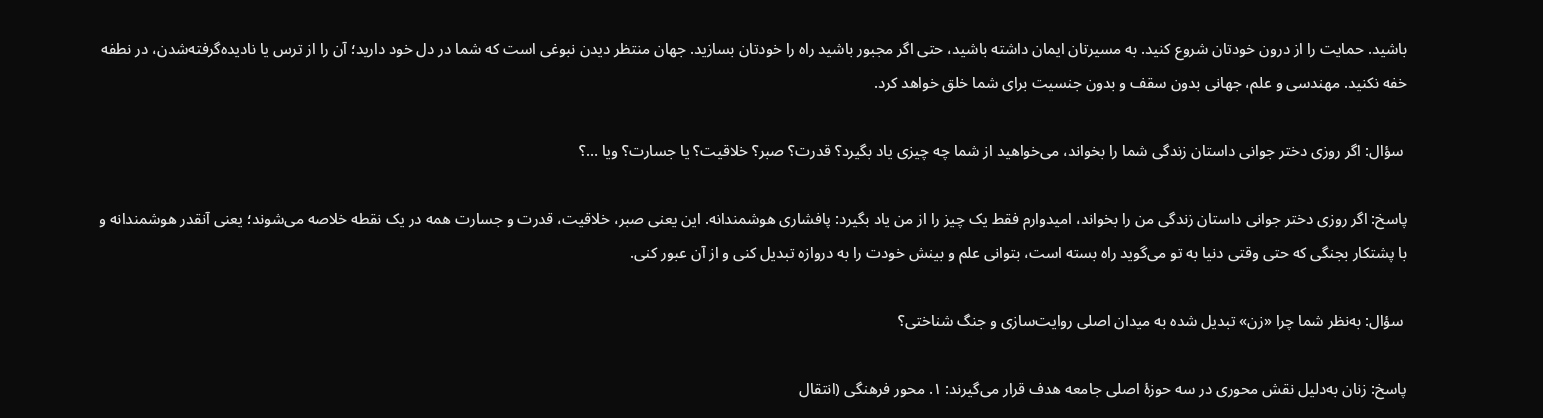باشید. حمایت را از درون خودتان شروع کنید. به مسیرتان ایمان داشته باشید، حتی اگر مجبور باشید راه را خودتان بسازید. جهان منتظر دیدن نبوغی است که شما در دل خود دارید؛ آن را از ترس یا نادیده‌گرفته‌شدن، در نطفه خفه نکنید. مهندسی و علم، جهانی بدون سقف و بدون جنسیت برای شما خلق خواهد کرد.

 سؤال: اگر روزی دختر جوانی داستان زندگی شما را بخواند، می‌خواهید از شما چه چیزی یاد بگیرد؟ قدرت؟ صبر؟ خلاقیت؟ یا جسارت؟ ویا …؟

پاسخ: اگر روزی دختر جوانی داستان زندگی من را بخواند، امیدوارم فقط یک چیز را از من یاد بگیرد: پافشاری هوشمندانه. این یعنی صبر، خلاقیت، قدرت و جسارت همه در یک نقطه خلاصه می‌شوند؛ یعنی آنقدر هوشمندانه و با پشتکار بجنگی که حتی وقتی دنیا به تو می‌گوید راه بسته‌ است، بتوانی علم و بینش خودت را به دروازه تبدیل کنی و از آن عبور کنی.

 سؤال: به‌نظر شما چرا «زن» تبدیل شده به میدان اصلی روایت‌سازی و جنگ شناختی؟

پاسخ: زنان به‌دلیل نقش محوری در سه حوزهٔ اصلی جامعه هدف قرار می‌گیرند: ۱. محور فرهنگی (انتقال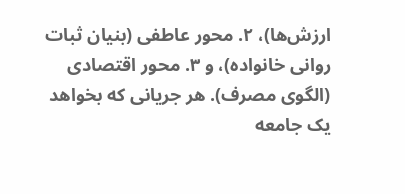ارزش‌ها)، ۲. محور عاطفی (بنیان ثبات روانی خانواده)، و ۳. محور اقتصادی (الگوی مصرف). هر جریانی که بخواهد یک جامعه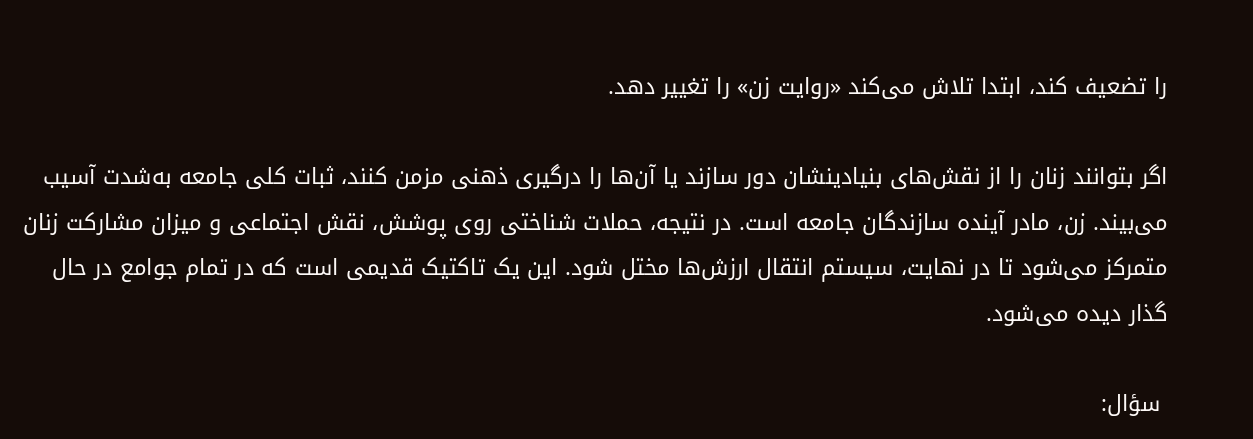را تضعیف کند، ابتدا تلاش می‌کند «روایت زن» را تغییر دهد.

اگر بتوانند زنان را از نقش‌های بنیادینشان دور سازند یا آن‌ها را درگیری ذهنی مزمن کنند، ثبات کلی جامعه به‌شدت آسیب می‌بیند. زن، مادر آینده سازندگان جامعه است. در نتیجه، حملات شناختی روی پوشش، نقش اجتماعی و میزان مشارکت زنان متمرکز می‌شود تا در نهایت، سیستم انتقال ارزش‌ها مختل شود. این یک تاکتیک قدیمی است که در تمام جوامع در حال گذار دیده می‌شود.

 سؤال: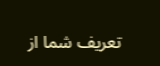تعریف شما از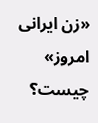«زن ایرانی امروز» چیست؟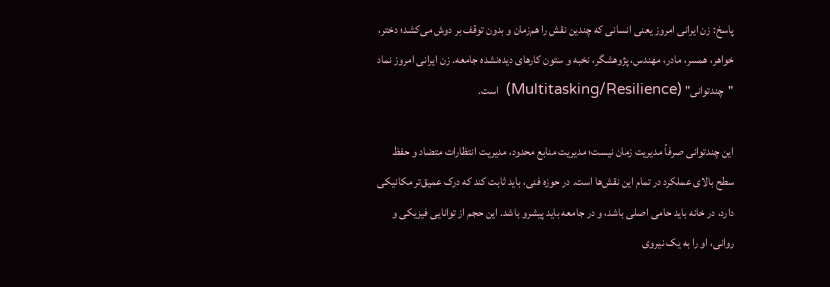پاسخ: زن ایرانی امروز یعنی انسانی که چندین نقش را هم‌زمان و بدون توقف بر دوش می‌کشد؛ دختر، خواهر، همسر، مادر، مهندس، پژوهشگر، نخبه و ستون کارهای دیده‌نشده جامعه. زن ایرانی امروز نماد "چندتوانی" (Multitasking/Resilience)  است.

این چندتوانی صرفاً مدیریت زمان نیست؛ مدیریت منابع محدود، مدیریت انتظارات متضاد و حفظ سطح بالای عملکرد در تمام این نقش‌ها است. در حوزه فنی، باید ثابت کند که درک عمیق‌تر مکانیکی دارد، در خانه باید حامی اصلی باشد، و در جامعه باید پیشرو باشد. این حجم از توانایی فیزیکی و روانی، او را به یک نیروی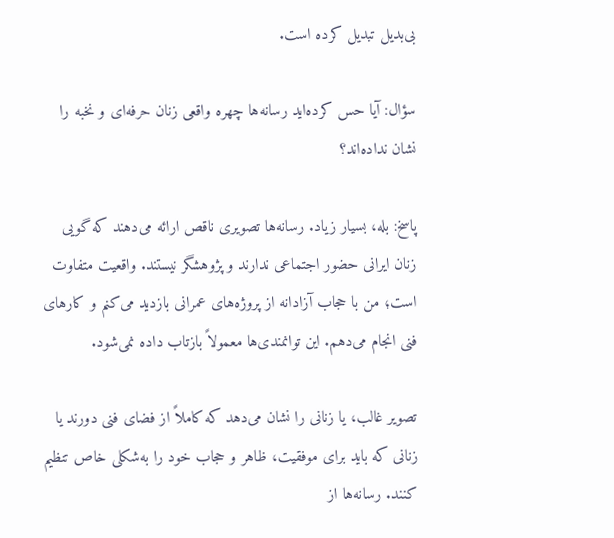بی‌بدیل تبدیل کرده است.

سؤال: آیا حس کرده‌اید رسانه‌ها چهره واقعی زنان حرفه‌ای و نخبه را نشان نداده‌اند؟

پاسخ: بله، بسیار زیاد. رسانه‌ها تصویری ناقص ارائه می‌دهند که گویی زنان ایرانی حضور اجتماعی ندارند و پژوهشگر نیستند. واقعیت متفاوت است؛ من با حجاب آزادانه از پروژه‌های عمرانی بازدید می‌کنم و کارهای فنی انجام می‌دهم. این توانمندی‌ها معمولاً بازتاب داده نمی‌شود.

تصویر غالب، یا زنانی را نشان می‌دهد که کاملاً از فضای فنی دورند یا زنانی که باید برای موفقیت، ظاهر و حجاب خود را به‌شکلی خاص تنظیم کنند. رسانه‌ها از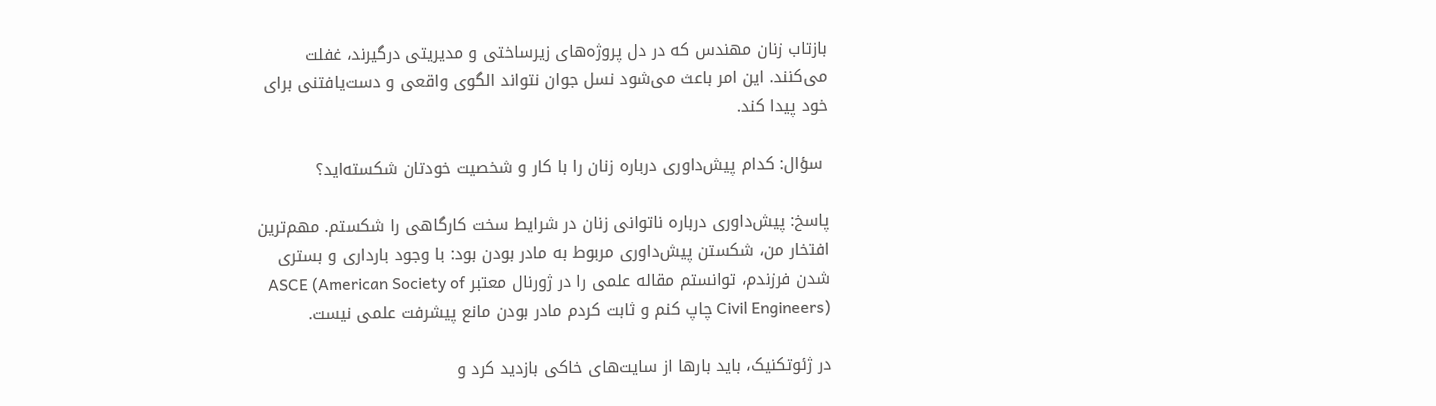بازتاب زنان مهندس که در دل پروژه‌های زیرساختی و مدیریتی درگیرند، غفلت می‌کنند. این امر باعث می‌شود نسل جوان نتواند الگوی واقعی و دست‌یافتنی برای خود پیدا کند.

 سؤال: کدام پیش‌داوری درباره زنان را با کار و شخصیت خودتان شکسته‌اید؟

پاسخ: پیش‌داوری درباره ناتوانی زنان در شرایط سخت کارگاهی را شکستم. مهم‌ترین افتخار من، شکستن پیش‌داوری مربوط به مادر بودن بود: با وجود بارداری و بستری شدن فرزندم، توانستم مقاله علمی را در ژورنال معتبر ASCE (American Society of Civil Engineers) چاپ کنم و ثابت کردم مادر بودن مانع پیشرفت علمی نیست.

در ژئوتکنیک، باید بارها از سایت‌های خاکی بازدید کرد و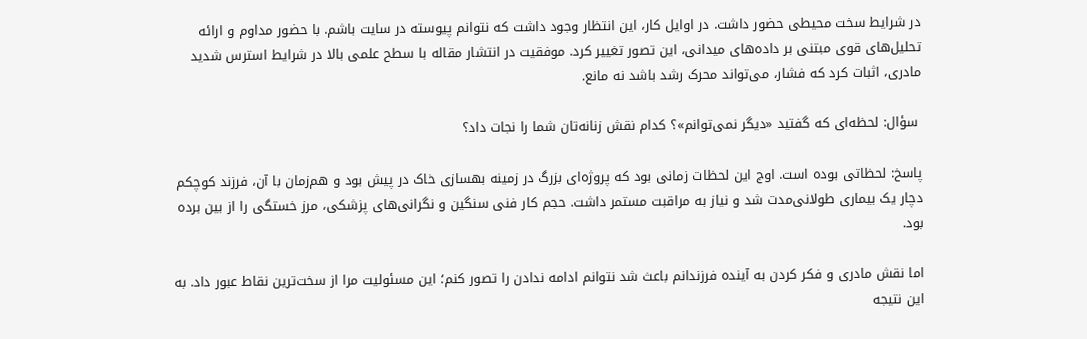در شرایط سخت محیطی حضور داشت. در اوایل کار، این انتظار وجود داشت که نتوانم پیوسته در سایت باشم. با حضور مداوم و ارائه تحلیل‌های قوی مبتنی بر داده‌های میدانی، این تصور تغییر کرد. موفقیت در انتشار مقاله با سطح علمی بالا در شرایط استرس شدید مادری، اثبات کرد که فشار، می‌تواند محرک رشد باشد نه مانع.

 سؤال: لحظه‌ای که گفتید «دیگر نمی‌توانم»؟ کدام نقش زنانه‌تان شما را نجات داد؟

پاسخ: لحظاتی بوده است. اوج این لحظات زمانی بود که پروژه‌ای بزرگ در زمینه بهسازی خاک در پیش بود و هم‌زمان با آن، فرزند کوچکم دچار یک بیماری طولانی‌مدت شد و نیاز به مراقبت مستمر داشت. حجم کار فنی سنگین و نگرانی‌های پزشکی، مرز خستگی را از بین برده بود.

اما نقش مادری و فکر کردن به آینده فرزندانم باعث شد نتوانم ادامه ندادن را تصور کنم؛ این مسئولیت مرا از سخت‌ترین نقاط عبور داد. به این نتیجه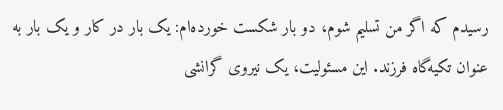رسیدم که اگر من تسلیم شوم، دو بار شکست خورده‌ام: یک بار در کار و یک بار به عنوان تکیه‌گاه فرزند. این مسئولیت، یک نیروی گرانشی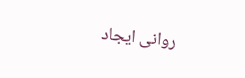روانی ایجاد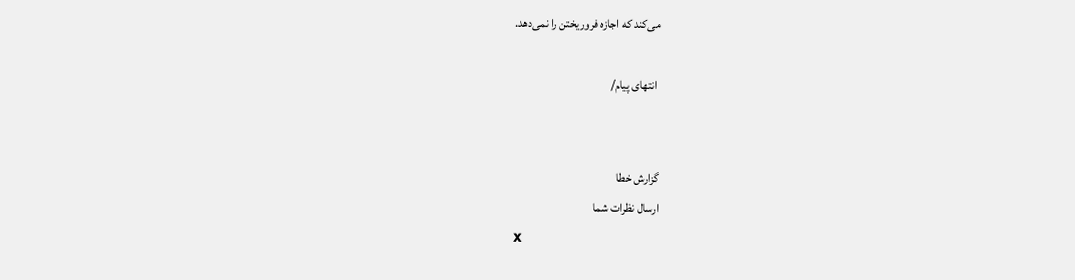می‌کند که اجازه فروریختن را نمی‌دهد.

 انتهای پیام/


گزارش خطا
ارسال نظرات شما
x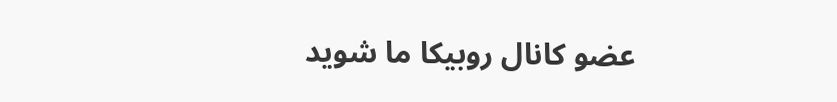عضو کانال روبیکا ما شوید